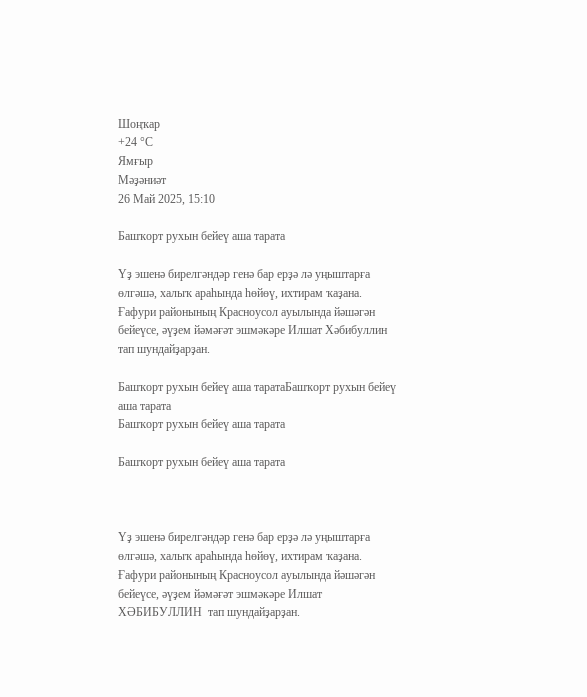Шоңҡар
+24 °С
Ямғыр
Мәҙәниәт
26 Май 2025, 15:10

Башҡорт рухын бейеү аша тарата

Үҙ эшенә бирелгәндәр генә бар ерҙә лә уңыштарға өлгәшә, халыҡ араһында һөйөү, ихтирам ҡаҙана. Ғафури районының Красноусол ауылында йәшәгән бейеүсе, әүҙем йәмәғәт эшмәкәре Илшат Хәбибуллин тап шундайҙарҙан.

Башҡорт рухын бейеү аша таратаБашҡорт рухын бейеү аша тарата
Башҡорт рухын бейеү аша тарата

Башҡорт рухын бейеү аша тарата



Үҙ эшенә бирелгәндәр генә бар ерҙә лә уңыштарға өлгәшә, халыҡ араһында һөйөү, ихтирам ҡаҙана. Ғафури районының Красноусол ауылында йәшәгән бейеүсе, әүҙем йәмәғәт эшмәкәре Илшат ХӘБИБУЛЛИН  тап шундайҙарҙан.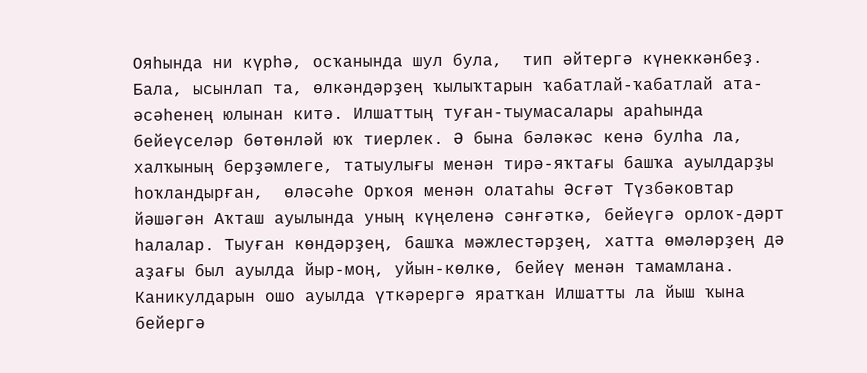Ояһында ни күрһә, осҡанында шул була,  тип әйтергә күнеккәнбеҙ. Бала, ысынлап та, өлкәндәрҙең ҡылыҡтарын ҡабатлай-ҡабатлай ата-әсәһенең юлынан китә. Илшаттың туған-тыумасалары араһында бейеүселәр бөтөнләй юҡ тиерлек. Ә бына бәләкәс кенә булһа ла, халҡының берҙәмлеге, татыулығы менән тирә-яҡтағы башҡа ауылдарҙы һоҡландырған,  өләсәһе Орҡоя менән олатаһы Әсғәт Түзбәковтар йәшәгән Аҡташ ауылында уның күңеленә сәнғәткә, бейеүгә орлоҡ-дәрт һалалар. Тыуған көндәрҙең, башҡа мәжлестәрҙең, хатта өмәләрҙең дә аҙағы был ауылда йыр-моң, уйын-көлкө, бейеү менән тамамлана. Каникулдарын ошо ауылда үткәрергә яратҡан Илшатты ла йыш ҡына бейергә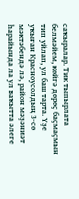саҡыралар. Тик тыпырлата белмәйем, көйгә дөрөҫ баҫмаҫмын тип уйлап, ул баш тарта. Үҙе уҡыған Красноусолдың 3-сө  мәктәбендә лә, район мәҙәниәт һарайында ла ул ваҡытта әлеге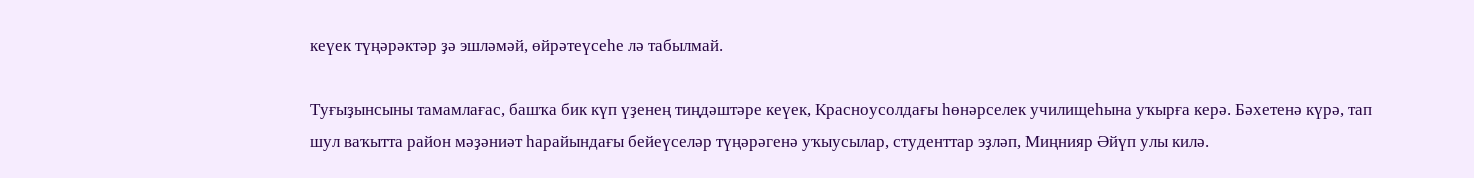кеүек түңәрәктәр ҙә эшләмәй, өйрәтеүсеһе лә табылмай.

Туғыҙынсыны тамамлағас, башҡа бик күп үҙенең тиңдәштәре кеүек, Красноусолдағы һөнәрселек училищеһына уҡырға керә. Бәхетенә күрә, тап шул ваҡытта район мәҙәниәт һарайындағы бейеүселәр түңәрәгенә уҡыусылар, студенттар эҙләп, Миңнияр Әйүп улы килә.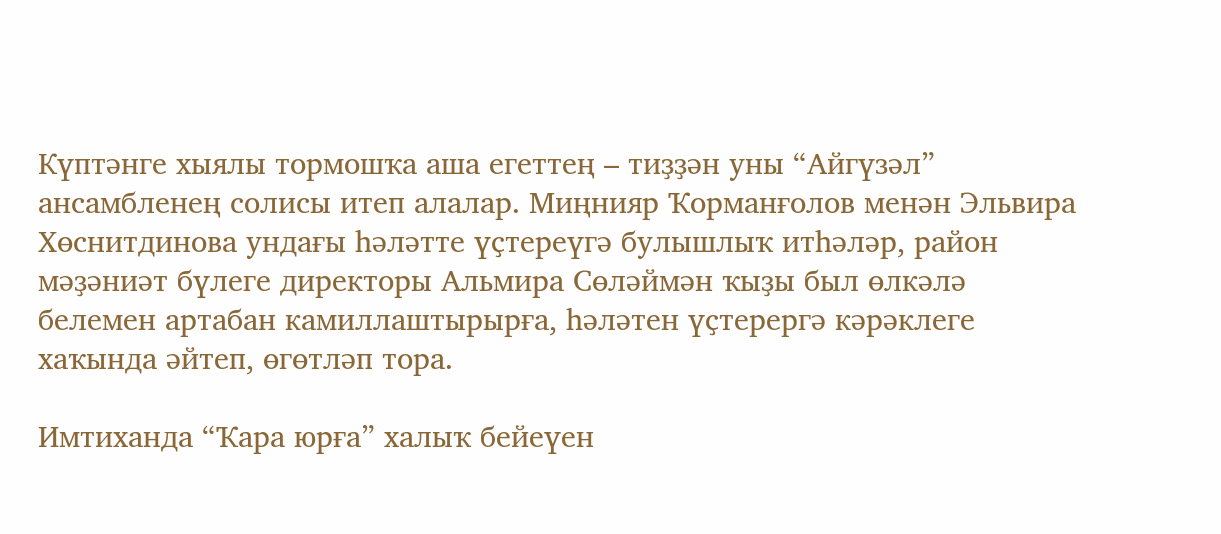Күптәнге хыялы тормошҡа аша егеттең – тиҙҙән уны “Айгүзәл” ансамбленең солисы итеп алалар. Миңнияр Ҡорманғолов менән Эльвира Хөснитдинова ундағы һәләтте үҫтереүгә булышлыҡ итһәләр, район мәҙәниәт бүлеге директоры Альмира Сөләймән ҡыҙы был өлкәлә белемен артабан камиллаштырырға, һәләтен үҫтерергә кәрәклеге хаҡында әйтеп, өгөтләп тора.

Имтиханда “Ҡара юрға” халыҡ бейеүен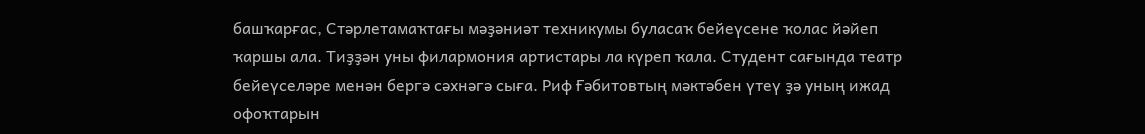башҡарғас, Стәрлетамаҡтағы мәҙәниәт техникумы буласаҡ бейеүсене ҡолас йәйеп ҡаршы ала. Тиҙҙән уны филармония артистары ла күреп ҡала. Студент сағында театр бейеүселәре менән бергә сәхнәгә сыға. Риф Ғәбитовтың мәктәбен үтеү ҙә уның ижад офоҡтарын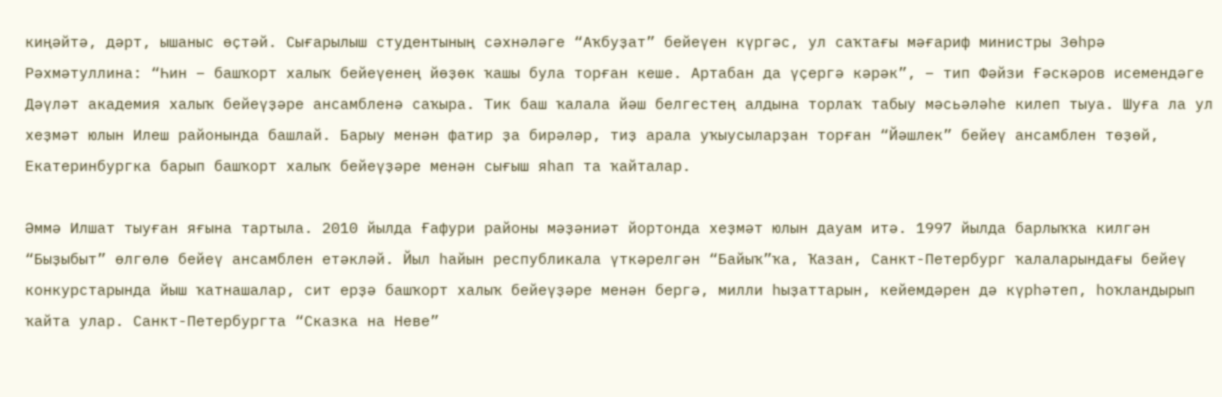киңәйтә, дәрт, ышаныс өҫтәй. Сығарылыш студентының сәхнәләге “Аҡбуҙат” бейеүен күргәс, ул саҡтағы мәғариф министры Зөһрә Рәхмәтуллина: “Һин – башҡорт халыҡ бейеүенең йөҙөк ҡашы була торған кеше. Артабан да үҫергә кәрәк”, – тип Фәйзи Ғәскәров исемендәге Дәүләт академия халыҡ бейеүҙәре ансамбленә саҡыра. Тик баш ҡалала йәш белгестең алдына торлаҡ табыу мәсьәләһе килеп тыуа. Шуға ла ул хеҙмәт юлын Илеш районында башлай. Барыу менән фатир ҙа бирәләр, тиҙ арала уҡыусыларҙан торған “Йәшлек” бейеү ансамблен төҙөй, Екатеринбургка барып башҡорт халыҡ бейеүҙәре менән сығыш яһап та ҡайталар.

Әммә Илшат тыуған яғына тартыла. 2010 йылда Ғафури районы мәҙәниәт йортонда хеҙмәт юлын дауам итә. 1997 йылда барлыҡҡа килгән “Быҙыбыт” өлгөлө бейеү ансамблен етәкләй. Йыл һайын республикала үткәрелгән “Байыҡ”ҡа, Ҡазан, Санкт-Петербург ҡалаларындағы бейеү конкурстарында йыш ҡатнашалар, сит ерҙә башҡорт халыҡ бейеүҙәре менән бергә, милли һыҙаттарын, кейемдәрен дә күрһәтеп, һоҡландырып ҡайта улар. Санкт-Петербургта “Сказка на Неве”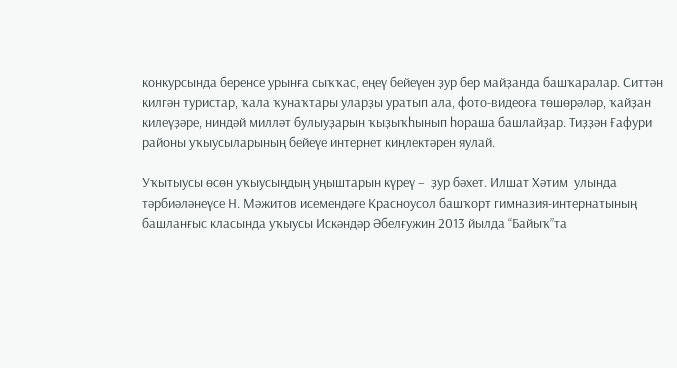конкурсында беренсе урынға сыҡҡас, еңеү бейеүен ҙур бер майҙанда башҡаралар. Ситтән килгән туристар, ҡала ҡунаҡтары уларҙы уратып ала, фото-видеоға төшөрәләр, ҡайҙан килеүҙәре, ниндәй милләт булыуҙарын ҡыҙыҡһынып һораша башлайҙар. Тиҙҙән Ғафури районы уҡыусыларының бейеүе интернет киңлектәрен яулай.

Уҡытыусы өсөн уҡыусыңдың уңыштарын күреү –  ҙур бәхет. Илшат Хәтим  улында тәрбиәләнеүсе Н. Мәжитов исемендәге Красноусол башҡорт гимназия-интернатының башланғыс класында уҡыусы Искәндәр Әбелғужин 2013 йылда “Байыҡ”та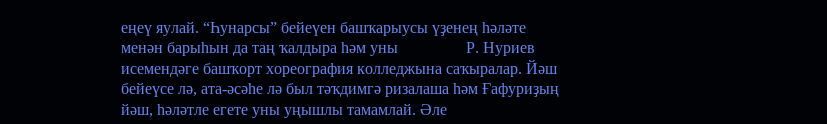еңеү яулай. “Һунарсы” бейеүен башҡарыусы үҙенең һәләте менән барыһын да таң ҡалдыра һәм уны                 Р. Нуриев исемендәге башҡорт хореография колледжына саҡыралар. Йәш бейеүсе лә, ата-әсәһе лә был тәҡдимгә ризалаша һәм Ғафуриҙың йәш, һәләтле егете уны уңышлы тамамлай. Әле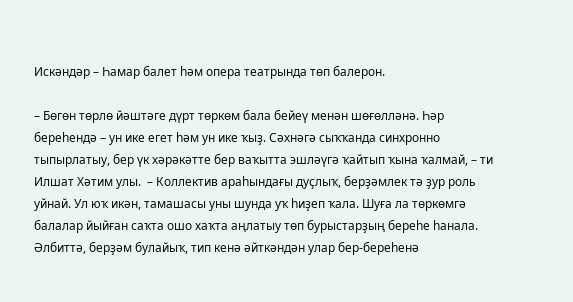Искәндәр – Һамар балет һәм опера театрында төп балерон.

– Бөгөн төрлө йәштәге дүрт төркөм бала бейеү менән шөғөлләнә. Һәр береһендә – ун ике егет һәм ун ике ҡыҙ. Сәхнәгә сыҡҡанда синхронно тыпырлатыу, бер үк хәрәкәтте бер ваҡытта эшләүгә ҡайтып ҡына ҡалмай, – ти Илшат Хәтим улы.  – Коллектив араһындағы дуҫлыҡ, берҙәмлек тә ҙур роль уйнай. Ул юҡ икән, тамашасы уны шунда уҡ һиҙеп ҡала. Шуға ла төркөмгә балалар йыйған саҡта ошо хаҡта аңлатыу төп бурыстарҙың береһе һанала. Әлбиттә, берҙәм булайыҡ, тип кенә әйткәндән улар бер-береһенә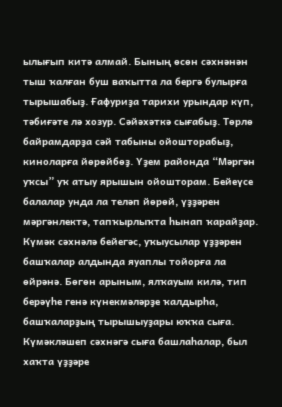ылығып китә алмай. Бының өсөн сәхнәнән тыш ҡалған буш ваҡытта ла бергә булырға тырышабыҙ. Ғафуриҙа тарихи урындар күп, тәбиғәте лә хозур. Сәйәхәткә сығабыҙ. Төрлө байрамдарҙа сәй табыны ойошторабыҙ, киноларға йөрөйбөҙ. Үҙем районда “Мәргән уҡсы” уҡ атыу ярышын ойошторам. Бейеүсе балалар унда ла теләп йөрөй, үҙҙәрен мәргәнлектә, тапҡырлыҡта һынап ҡарайҙар. Күмәк сәхнәлә бейегәс, уҡыусылар үҙҙәрен башҡалар алдында яуаплы тойорға ла өйрәнә. Бөгөн арыным, ялҡауым килә, тип берәүһе генә күнекмәләрҙе ҡалдырһа, башҡаларҙың тырышыуҙары юҡҡа сыға. Күмәкләшеп сәхнәгә сыға башлаһалар, был хаҡта үҙҙәре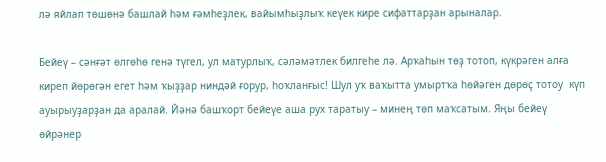лә яйлап төшөнә башлай һәм ғәмһеҙлек, вайымһыҙлыҡ кеүек кире сифаттарҙан арыналар.

Бейеү – сәнғәт өлгөһө генә түгел, ул матурлыҡ, сәләмәтлек билгеһе лә. Арҡаһын төҙ тотоп, күкрәген алға киреп йөрөгән егет һәм ҡыҙҙар ниндәй ғорур, һоҡланғыс! Шул уҡ ваҡытта умыртҡа һөйәген дөрөҫ тотоу  күп ауырыуҙарҙан да аралай. Йәнә башҡорт бейеүе аша рух таратыу – минең төп маҡсатым. Яңы бейеү өйрәнер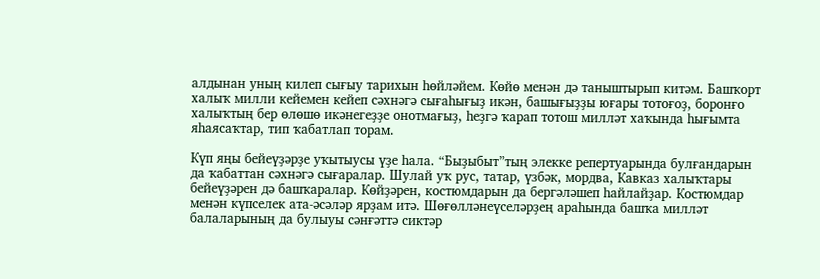алдынан уның килеп сығыу тарихын һөйләйем. Көйө менән дә таныштырып китәм. Башҡорт халыҡ милли кейемен кейеп сәхнәгә сығаһығыҙ икән, башығыҙҙы юғары тотоғоҙ, боронғо халыҡтың бер өлөшө икәнегеҙҙе онотмағыҙ, һеҙгә ҡарап тотош милләт хаҡында һығымта яһаясаҡтар, тип ҡабатлап торам.

Күп яңы бейеүҙәрҙе уҡытыусы үҙе һала. “Быҙыбыт”тың элекке репертуарында булғандарын да ҡабаттан сәхнәгә сығаралар. Шулай уҡ рус, татар, үзбәк, мордва, Кавказ халыҡтары бейеүҙәрен дә башҡаралар. Көйҙәрен, костюмдарын да бергәләшеп һайлайҙар. Костюмдар менән күпселек ата-әсәләр ярҙам итә. Шөғөлләнеүселәрҙең араһында башҡа милләт балаларының да булыуы сәнғәттә сиктәр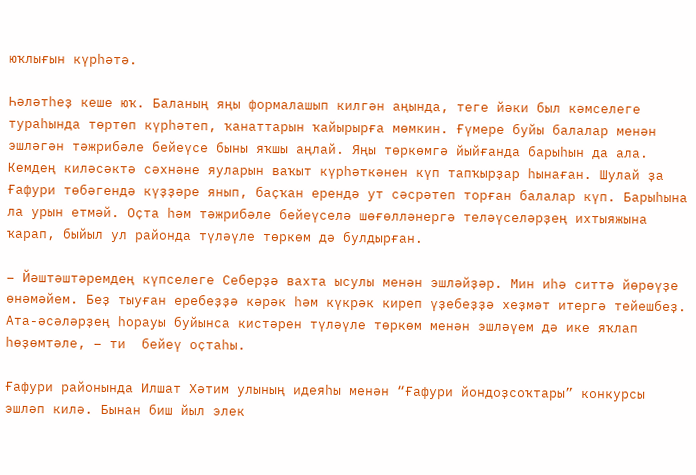юҡлығын күрһәтә.

Һәләтһеҙ кеше юҡ. Баланың яңы формалашып килгән аңында, теге йәки был кәмселеге тураһында төртөп күрһәтеп, ҡанаттарын ҡайырырға мөмкин. Ғүмере буйы балалар менән эшләгән тәжрибәле бейеүсе быны яҡшы аңлай. Яңы төркөмгә йыйғанда барыһын да ала. Кемдең киләсәктә сәхнәне яуларын ваҡыт күрһәткәнен күп тапҡырҙар һынаған. Шулай ҙа Ғафури төбәгендә күҙҙәре янып, баҫҡан ерендә ут сәсрәтеп торған балалар күп. Барыһына ла урын етмәй. Оҫта һәм тәжрибәле бейеүселә шөғөлләнергә теләүселәрҙең ихтыяжына ҡарап, быйыл ул районда түләүле төркөм дә булдырған.

– Йәштәштәремдең күпселеге Себерҙә вахта ысулы менән эшләйҙәр. Мин иһә ситтә йөрөүҙе өнәмәйем. Беҙ тыуған еребеҙҙә кәрәк һәм күкрәк киреп үҙебеҙҙә хеҙмәт итергә тейешбеҙ. Ата-әсәләрҙең һорауы буйынса кистәрен түләүле төркөм менән эшләүем дә ике яҡлап һөҙөмтәле, – ти  бейеү оҫтаһы.

Ғафури районында Илшат Хәтим улының идеяһы менән “Ғафури йондоҙсоҡтары” конкурсы эшләп килә. Бынан биш йыл элек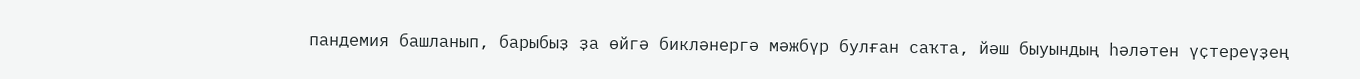пандемия башланып, барыбыҙ ҙа өйгә бикләнергә мәжбүр булған саҡта, йәш быуындың һәләтен үҫтереүҙең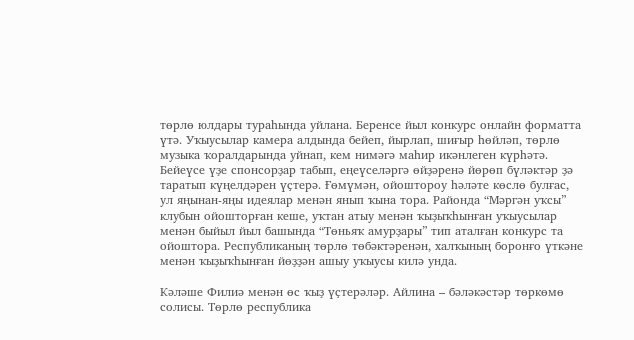төрлө юлдары тураһында уйлана. Беренсе йыл конкурс онлайн форматта үтә. Уҡыусылар камера алдында бейеп, йырлап, шиғыр һөйләп, төрлө музыка ҡоралдарында уйнап, кем нимәгә маһир икәнлеген күрһәтә. Бейеүсе үҙе спонсорҙар табып, еңеүселәргә өйҙәренә йөрөп бүләктәр ҙә таратып күңелдәрен үҫтерә. Ғөмүмән, ойоштороу һәләте көслө булғас, ул яңынан-яңы идеялар менән янып ҡына тора. Районда “Мәргән уҡсы” клубын ойошторған кеше, уҡтан атыу менән ҡыҙыҡһынған уҡыусылар менән быйыл йыл башында “Төньяҡ амурҙары” тип аталған конкурс та ойоштора. Республиканың төрлө төбәктәренән, халҡының боронғо үткәне менән ҡыҙыҡһынған йөҙҙән ашыу уҡыусы килә унда.

Кәләше Филиә менән өс ҡыҙ үҫтерәләр. Айлина – бәләкәстәр төркөмө солисы. Төрлө республика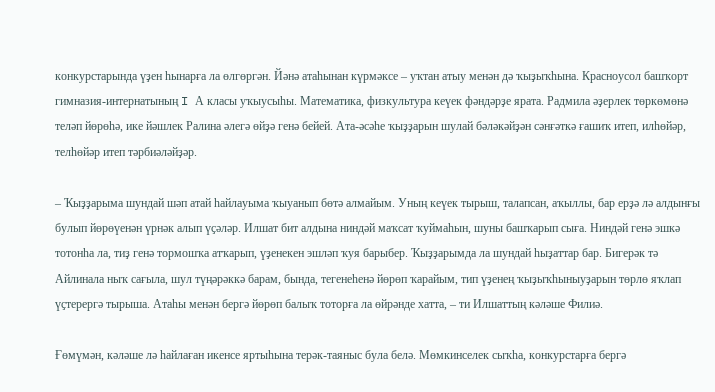конкурстарында үҙен һынарға ла өлгөргән. Йәнә атаһынан күрмәксе – уҡтан атыу менән дә ҡыҙыҡһына. Красноусол башҡорт гимназия-интернатының I А класы уҡыусыһы. Математика, физкультура кеүек фәндәрҙе ярата. Радмила әҙерлек төркөмөнә теләп йөрөһә, ике йәшлек Ралина әлегә өйҙә генә бейей. Ата-әсәһе ҡыҙҙарын шулай бәләкәйҙән сәнғәткә ғашиҡ итеп, илһөйәр, телһөйәр итеп тәрбиәләйҙәр.

– Ҡыҙҙарыма шундай шәп атай һайлауыма ҡыуанып бөтә алмайым. Уның кеүек тырыш, талапсан, аҡыллы, бар ерҙә лә алдынғы булып йөрөүенән үрнәк алып үҫәләр. Илшат бит алдына ниндәй маҡсат ҡуймаһын, шуны башҡарып сыға. Ниндәй генә эшкә тотонһа ла, тиҙ генә тормошҡа атҡарып, үҙенекен эшләп ҡуя барыбер. Ҡыҙҙарымда ла шундай һыҙаттар бар. Бигерәк тә Айлинала ныҡ сағыла, шул түңәрәккә барам, бында, тегенеһенә йөрөп ҡарайым, тип үҙенең ҡыҙыҡһыныуҙарын төрлө яҡлап үҫтерергә тырыша. Атаһы менән бергә йөрөп балыҡ тоторға ла өйрәнде хатта, – ти Илшаттың кәләше Филиә.

Ғөмүмән, кәләше лә һайлаған икенсе яртыһына терәк-таяныс була белә. Мөмкинселек сыҡһа, конкурстарға бергә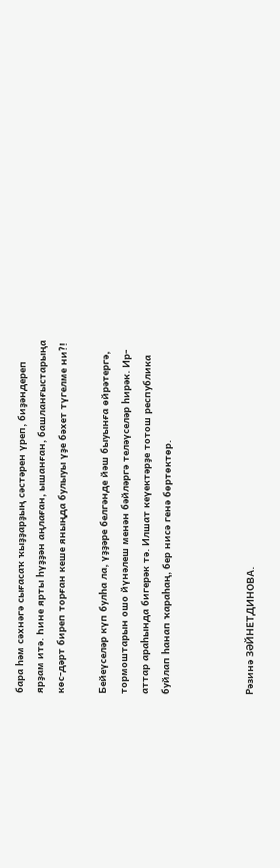бара һәм сәхнәгә сығасаҡ ҡыҙҙарҙың сәстәрен үреп, биҙәндереп ярҙам итә. Һине ярты һүҙҙән аңлаған, ышанған, башланғыстарыңа көс-дәрт биреп торған кеше яныңда булыуы үҙе бәхет түгелме ни?!

Бейеүселәр күп булһа ла, үҙҙәре белгәнде йәш быуынға өйрәтергә, тормоштарын ошо йүнәлеш менән бәйләргә теләүселәр һирәк. Ир-аттар араһында бигерәк тә. Илшат кеүектәрҙе тотош республика буйлап һанап ҡараһаң, бер нисә генә бөртөктөр.



Рәзинә ЗӘЙНЕТДИНОВА.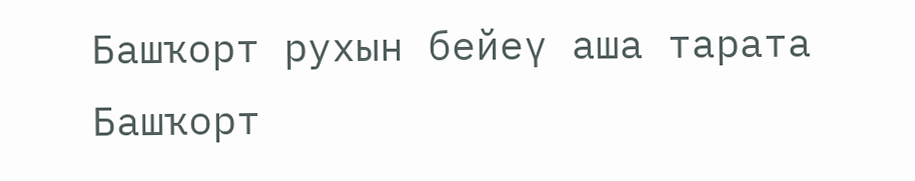Башҡорт рухын бейеү аша тарата
Башҡорт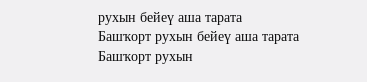рухын бейеү аша тарата
Башҡорт рухын бейеү аша тарата
Башҡорт рухын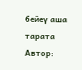бейеү аша тарата
Автор: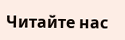Читайте нас